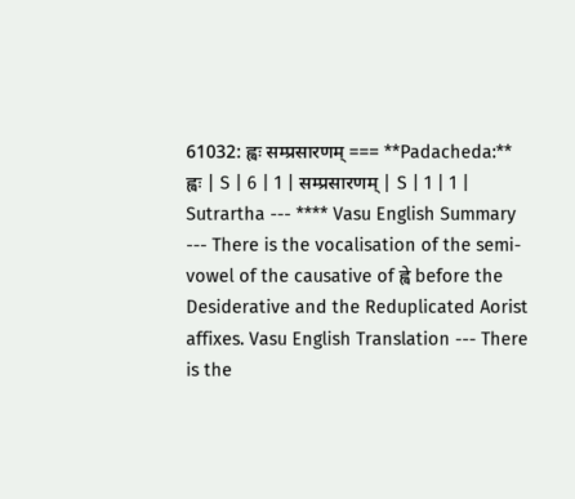61032: ह्वः सम्प्रसारणम् === **Padacheda:** ह्वः | S | 6 | 1 | सम्प्रसारणम् | S | 1 | 1 | Sutrartha --- **** Vasu English Summary --- There is the vocalisation of the semi-vowel of the causative of ह्वे before the Desiderative and the Reduplicated Aorist affixes. Vasu English Translation --- There is the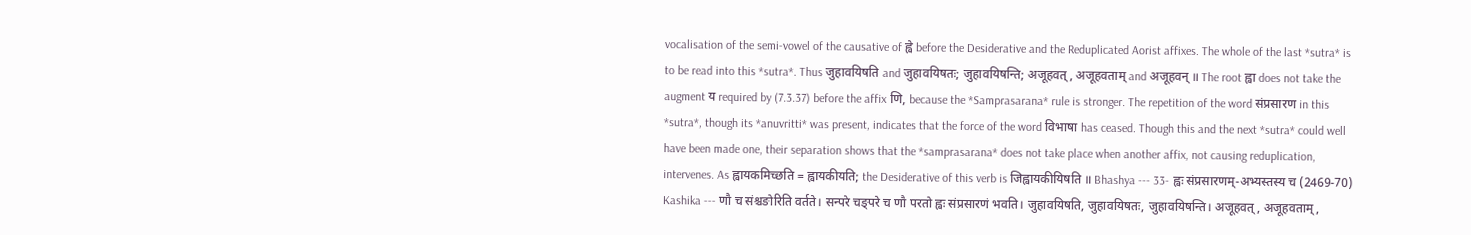vocalisation of the semi-vowel of the causative of ह्वे before the Desiderative and the Reduplicated Aorist affixes. The whole of the last *sutra* is to be read into this *sutra*. Thus जुहावयिषति and जुहावयिषतः; जुहावयिषन्ति; अजूहवत्, अजूहवताम् and अजूहवन् ॥ The root ह्वा does not take the augment य required by (7.3.37) before the affix णि, because the *Samprasarana* rule is stronger. The repetition of the word संप्रसारण in this *sutra*, though its *anuvritti* was present, indicates that the force of the word विभाषा has ceased. Though this and the next *sutra* could well have been made one, their separation shows that the *samprasarana* does not take place when another affix, not causing reduplication, intervenes. As ह्वायकमिच्छति = ह्वायकीयति; the Desiderative of this verb is जिह्वायकीयिषति ॥ Bhashya --- 33- ह्वः संप्रसारणम्-अभ्यस्तस्य च (2469-70) Kashika --- णौ च संश्चङोरिति वर्तते। सन्परे चङ्परे च णौ परतो ह्वः संप्रसारणं भवति। जुहावयिषति, जुहावयिषतः, जुहावयिषन्ति। अजूहवत्, अजूहवताम्,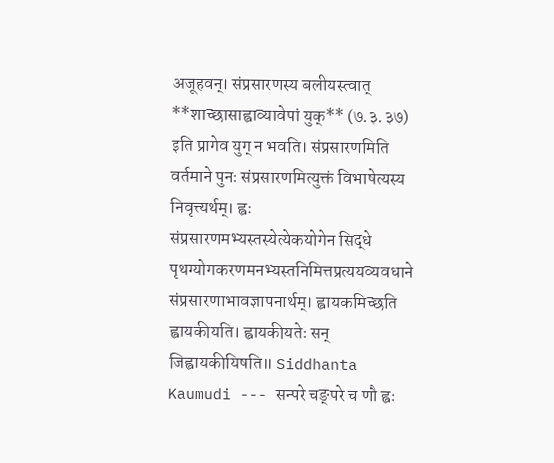अजूहवन्। संप्रसारणस्य बलीयस्त्वात् **शाच्छासाह्वाव्यावेपां युक्** (७.३.३७) इति प्रागेव युग् न भवति। संप्रसारणमिति वर्तमाने पुनः संप्रसारणमित्युक्तं विभाषेत्यस्य निवृत्त्यर्थम्। ह्वः संप्रसारणमभ्यस्तस्येत्येकयोगेन सिद्धे पृथग्योगकरणमनभ्यस्तनिमित्तप्रत्ययव्यवधाने संप्रसारणाभावज्ञापनार्थम्। ह्वायकमिच्छति ह्वायकीयति। ह्वायकीयतेः सन् जिह्वायकीयिषति॥ Siddhanta Kaumudi --- सन्परे चङ्परे च णौ ह्वः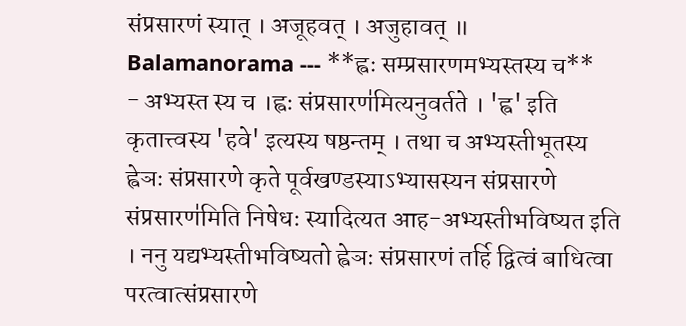संप्रसारणं स्यात् । अजूहवत् । अजुहावत् ॥ Balamanorama --- **ह्वः सम्प्रसारणमभ्यस्तस्य च** - अभ्यस्त स्य च ।ह्वः संप्रसारण॑मित्यनुवर्तते । 'ह्व' इति कृतात्त्वस्य 'हवे' इत्यस्य षष्ठन्तम् । तथा च अभ्यस्तीभूतस्य ह्वेञः संप्रसारणे कृते पूर्वखण्डस्याऽभ्यासस्यन संप्रसारणे संप्रसारण॑मिति निषेधः स्यादित्यत आह-अभ्यस्तीभविष्यत इति । ननु यद्यभ्यस्तीभविष्यतो ह्वेञः संप्रसारणं तर्हि द्वित्वं बाधित्वा परत्वात्संप्रसारणे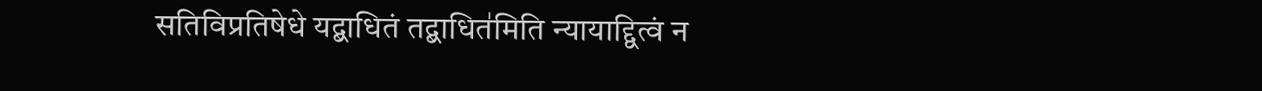सतिविप्रतिषेधे यद्बाधितं तद्बाधित॑मिति न्यायाद्द्वित्वं न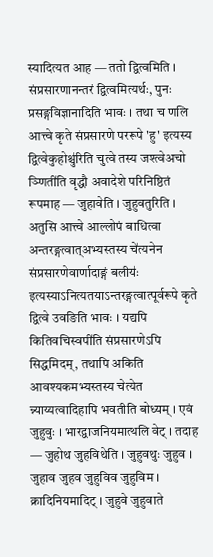स्यादित्यत आह — ततो द्वित्वमिति । संप्रसारणानन्तरं द्वित्वमित्यर्थः, पुनः प्रसङ्गविज्ञानादिति भावः । तथा च णलि आत्त्वे कृते संप्रसारणे पररूपे 'हु' इत्यस्य द्वित्वेकुहोश्चु॑रिति चुत्वे तस्य जश्त्वेअचो ञ्णिती॑ति वृद्धौ अवादेशे परिनिष्ठितं रूपमाह — जुहावेति । जुहुवतुरिति । अतुसि आत्त्वे आल्लोपं बाधित्वा अन्तरङ्गत्वात्अभ्यस्तस्य चे॑त्यनेन संप्रसारणेवार्णादाङ्गं बलीयः॑ इत्यस्याऽनित्यतयाऽन्तरङ्गत्वात्पूर्वरूपे कृते द्वित्वे उवङिति भावः । यद्यपि कितिवचिस्वपी॑ति संप्रसारणेऽपि सिद्धमिदम्, तथापि अकिति आवश्यकमभ्यस्तस्य चेत्येत न्न्याय्यत्वादिहापि भवतीति बोध्यम् । एवं जुहुवुः । भारद्वाजनियमात्थलि वेट् । तदाह — जुहोथ जुहविथेति । जुहुवथुः जुहुव । जुहाव जुहव जुहुविव जुहुविम । क्रादिनियमादिट् । जुहुवे जुहुवाते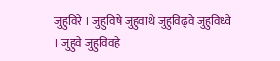जुहुविरे । जुहुविषे जुहुवाथे जुहुविढ्वे जुहुविध्वे । जुहुवे जुहुविवहे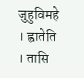जुहुविमहे । ह्वातेति । तासि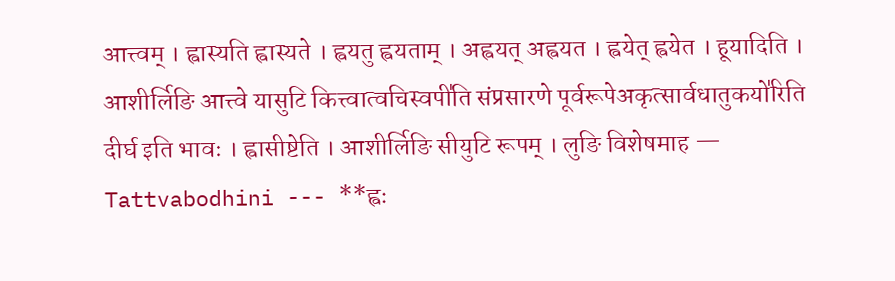आत्त्वम् । ह्वास्यति ह्वास्यते । ह्वयतु ह्वयताम् । अह्वयत् अह्वयत । ह्वयेत् ह्वयेत । हूयादिति । आशीर्लिङि आत्त्वे यासुटि कित्त्वात्वचिस्वपी॑ति संप्रसारणे पूर्वरूपेअकृत्सार्वधातुकयो॑रिति दीर्घ इति भावः । ह्वासीष्टेति । आशीर्लिङि सीयुटि रूपम् । लुङि विशेषमाह — Tattvabodhini --- **ह्वः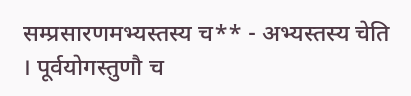सम्प्रसारणमभ्यस्तस्य च** - अभ्यस्तस्य चेति । पूर्वयोगस्तुणौ च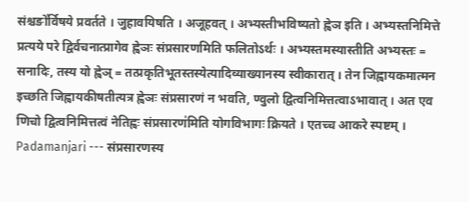संश्चङो॑र्विषये प्रवर्तते । जुहावयिषति । अजूहवत् । अभ्यस्तीभविष्यतो ह्वेञ इति । अभ्यस्तनिमित्ते प्रत्यये परे द्विर्वचनात्प्रागेव ह्वेञः संप्रसारणमिति फलितोऽर्थः । अभ्यस्तमस्यास्तीति अभ्यस्तः = सनादिः, तस्य यो ह्वेञ् = तत्प्रकृतिभूतस्तस्येत्यादिव्याख्यानस्य स्वीकारात् । तेन जिह्वायकमात्मन इच्छति जिह्वायकीषतीत्यत्र ह्वेञः संप्रसारणं न भवति, ण्वुलो द्वित्वनिमित्तत्वाऽभावात् । अत एव णिचो द्वित्वनिमित्तत्वं नेतिह्वः संप्रसारण॑मिति योगविभागः क्रियते । एतच्च आकरे स्पष्टम् । Padamanjari --- संप्रसारणस्य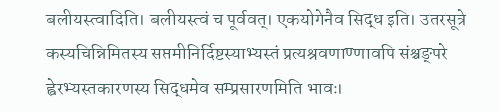बलीयस्त्वादिति। बलीयस्त्वं च पूर्ववत्। एकयोगेनैव सिद्ध इति। उतरसूत्रे कस्यचिन्निमितस्य सप्तमीनिर्दिष्टस्याभ्यस्तं प्रत्यश्रवणाण्णावपि संश्चङ्परे ह्वेरभ्यस्तकारणस्य सिद्धमेव सम्प्रसारणमिति भावः।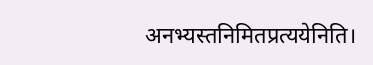अनभ्यस्तनिमितप्रत्ययेनिति।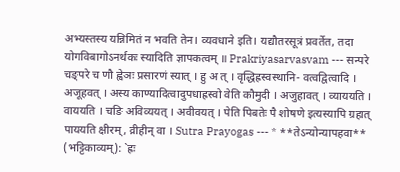अभ्यस्तस्य यन्निमितं न भवति तेन। व्यवधाने इति। यद्यौतरसूत्रं प्रवर्तेत, तदा योगविबागोऽनर्थकः स्यादिति ज्ञापकत्वम् ॥ Prakriyasarvasvam --- सन्परे चङ्परे च णौ ह्वेञः प्रसारणं स्यात् । हु अ त् । वृद्धिह्रस्वस्थानि- वत्वद्वित्वादि । अजूहवत् । अस्य काण्यादित्वादुपधाह्रस्वो वेति कौमुदी । अजुहावत् । व्याययति । वाययति । चङि अविव्ययत् । अवीवयत् । पेति पिबतेः पै शोषणे इत्यस्यापि ग्रहात् पाययति क्षीरम्, व्रीहीन् वा । Sutra Prayogas --- * **तेऽन्योन्यापहवा** (भट्टिकाव्यम्): `ह्रः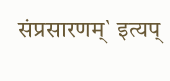संप्रसारणम्` इत्यप्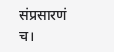संप्रसारणं च।